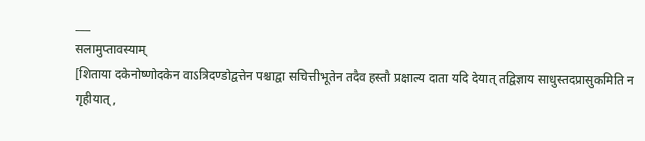___
सलामुप्तावस्याम्
[शिताया दकेनोष्णोदकेन वाऽत्रिदण्डोद्वत्तेन पश्चाद्वा सचित्तीभूतेन तदैव हस्तौ प्रक्षाल्य दाता यदि देयात् तद्विज्ञाय साधुस्तदप्रासुकमिति न गृहीयात्,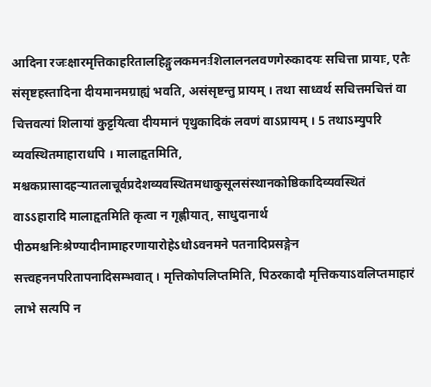आदिना रजःक्षारमृत्तिकाहरितालहिङ्गुलकमनःशिलालनलवणगेरुकादयः सचित्ता प्रायाः, एतैः संसृष्टहस्तादिना दीयमानमग्राह्यं भवति, असंसृष्टन्तु प्रायम् । तथा साध्वर्थ सचित्तमचित्तं वा चित्तवत्यां शिलायां कुट्टयित्वा दीयमानं पृथुकादिकं लवणं वाऽप्रायम् । 5 तथाऽम्युपरि व्यवस्थितमाहाराधपि । मालाहृतमिति, मश्चकप्रासादहऱ्यातलाचूर्वप्रदेशव्यवस्थितमधाकुसूलसंस्थानकोष्ठिकादिव्यवस्थितं वाऽऽहारादि मालाहृतमिति कृत्वा न गृह्णीयात्, साधुदानार्थ पीठमश्चनिःश्रेण्यादीनामाहरणायारोहेऽधोऽवनमने पतनादिप्रसङ्गेन सत्त्वहननपरितापनादिसम्भवात् । मृत्तिकोपलिप्तमिति, पिठरकादौ मृत्तिकयाऽवलिप्तमाहारं लाभे सत्यपि न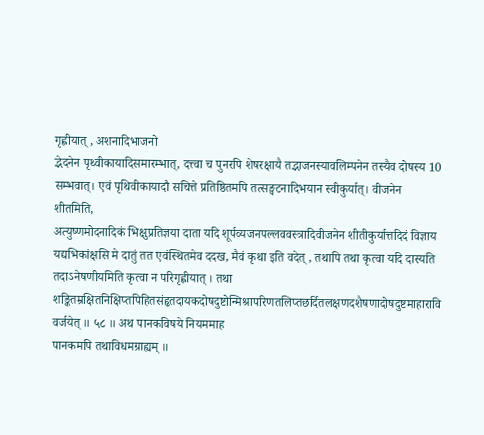गृह्णीयात् , अशनादिभाजनो
द्भेदनेन पृथ्वीकायादिसमारम्भात्, दत्त्वा च पुनरपि शेषरक्षायै तद्भाजनस्यावलिम्पनेन तस्यैव दोषस्य 10 सम्भवात्। एवं पृथिवीकायादौ सचित्ते प्रतिष्ठितमपि तत्सङ्घटनादिभयान स्वीकुर्यात्। वीजनेन शीतमिति,
अत्युष्णमोदनादिकं भिक्षुप्रतिज्ञया दाता यदि शूर्पव्यजनपल्लववस्त्रादिवीजनेन शीतीकुर्यात्तदिदं विज्ञाय यद्यभिकांक्षसि मे दातुं तत एवंस्थितमेव ददख, मैवं कृथा इति वदेत् , तथापि तथा कृत्वा यदि दास्यति तदाऽनेषणीयमिति कृत्वा न परिगृह्णीयात् । तथा शङ्कितम्रक्षितनिक्षिप्तपिहितसंहृतदायकदोषदुष्टोन्मिश्रापरिणतलिप्तछर्दितलक्षणदशैषणादोषदुष्टमाहारावि वर्जयेत् ॥ ५८ ॥ अथ पानकविषये नियममाह
पानकमपि तथाविधमग्राह्यम् ॥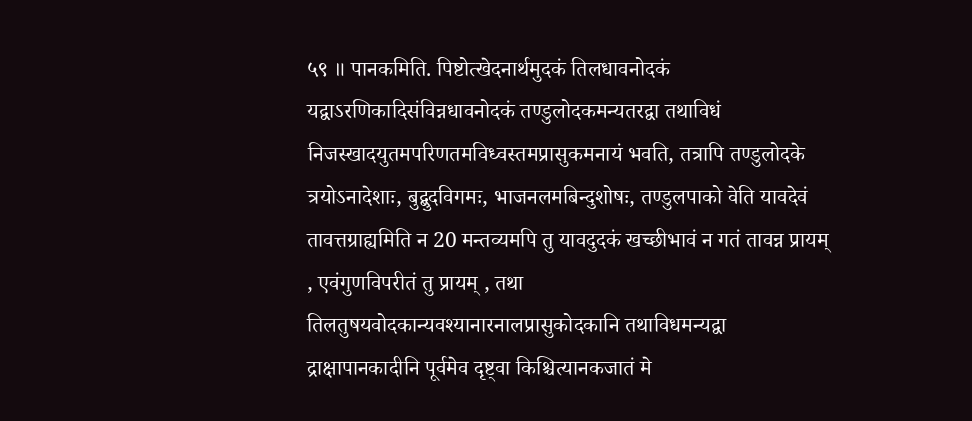५९ ॥ पानकमिति. पिष्टोत्खेदनार्थमुदकं तिलधावनोदकं यद्वाऽरणिकादिसंविन्नधावनोदकं तण्डुलोदकमन्यतरद्वा तथाविधं निजस्खादयुतमपरिणतमविध्वस्तमप्रासुकमनायं भवति, तत्रापि तण्डुलोदके
त्रयोऽनादेशाः, बुद्बुदविगमः, भाजनलमबिन्दुशोषः, तण्डुलपाको वेति यावदेवं तावत्तग्राह्यमिति न 20 मन्तव्यमपि तु यावदुदकं खच्छीभावं न गतं तावन्न प्रायम् , एवंगुणविपरीतं तु प्रायम् , तथा तिलतुषयवोदकान्यवश्यानारनालप्रासुकोदकानि तथाविधमन्यद्वा द्राक्षापानकादीनि पूर्वमेव दृष्ट्वा किश्चित्यानकजातं मे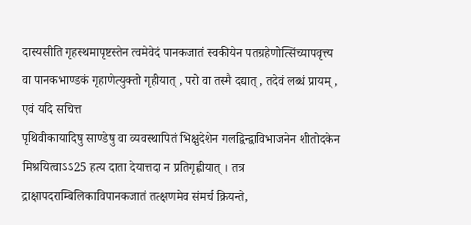दास्यसीति गृहस्थमापृष्टस्तेन त्वमेवेदं पानकजातं स्वकीयेन पतग्रहेणोत्सिंच्यापवृत्त्य वा पानकभाण्डकं गृहाणेत्युक्तो गृहीयात् , परो वा तस्मै दद्यात् , तदेवं लब्धं प्रायम् , एवं यदि सचित्त
पृथिवीकायादिषु साण्डेषु वा व्यवस्थापितं भिक्षुदेशेन गलद्विन्द्वाविभाजनेन शीतोदकेन मिश्रयित्वाऽऽ25 हत्य दाता देयात्तदा न प्रतिगृह्णीयात् । तत्र द्राक्षापदराम्बिलिकाविपानकजातं तत्क्षणमेव संमर्च क्रियन्ते,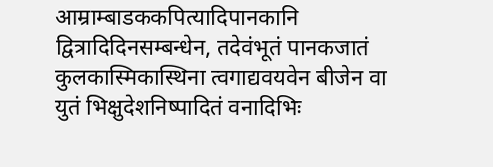आम्राम्बाडककपित्यादिपानकानि द्वित्रादिदिनसम्बन्धेन, तदेवंभूतं पानकजातं कुलकास्मिकास्थिना त्वगाद्यवयवेन बीजेन वा युतं भिक्षुदेशनिष्पादितं वनादिभिः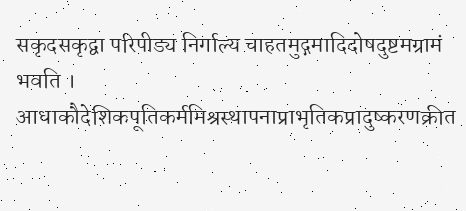सकृदसकृद्वा परिपीड्य निर्गाल्य चाहतमुद्गमादिदोषदुष्टमग्रामं भवति । आधाकौदेशिकपूतिकर्ममिश्रस्थापनाप्राभृतिकप्रादुष्करणक्रीत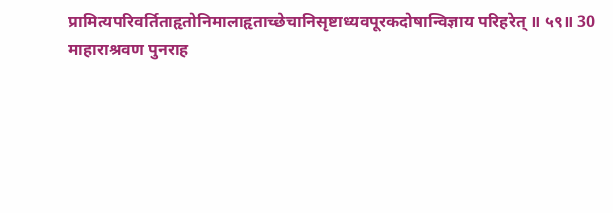प्रामित्यपरिवर्तिताहृतोनिमालाहृताच्छेचानिसृष्टाध्यवपूरकदोषान्विज्ञाय परिहरेत् ॥ ५९॥ 30 माहाराश्रवण पुनराह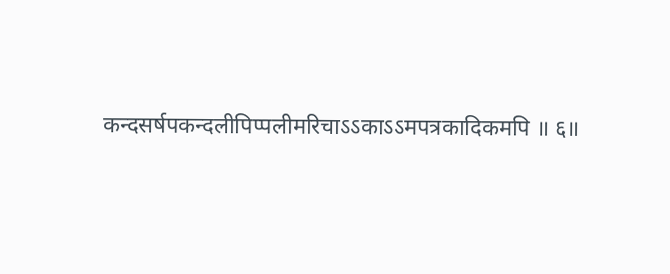कन्दसर्षपकन्दलीपिप्पलीमरिचाऽऽकाऽऽमपत्रकादिकमपि ॥ ६॥